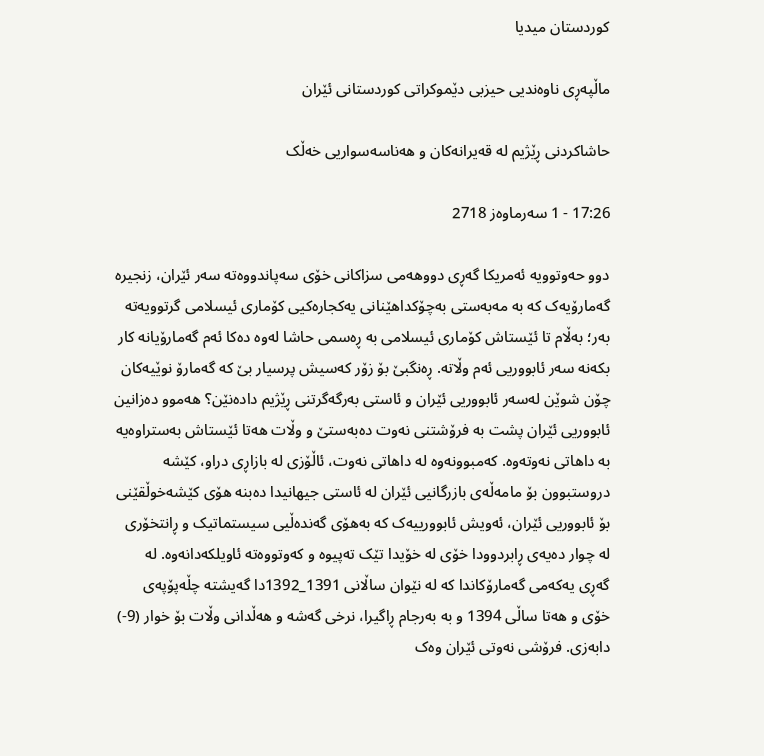کوردستان میدیا

ماڵپەڕی ناوەندیی حیزبی دێموکراتی کوردستانی ئێران

حاشاکردنی ڕێژیم لە قەیرانەکان و هەناسەسواریی خەڵک

17:26 - 1 سەرماوەز 2718

دوو حەوتوویە ئەمریکا گەڕی دووهەمی سزاکانی خۆی سەپاندووەتە سەر ئێران، زنجیرە گەمارۆیەک کە بە مەبەستی بەچۆکداهێنانی یەکجارەکیی کۆماری ئیسلامی گرتوویەتە بەر؛ بەڵام تا ئێستاش کۆماری ئیسلامی بە ڕەسمی حاشا لەوە دەکا ئەم گەمارۆیانە کار بکەنە سەر ئابووریی ئەم وڵاتە. ڕەنگبێ بۆ زۆر کەسیش پرسیار بێ کە گەمارۆ نوێیەکان چۆن شوێن لەسەر ئابووریی ئێران و ئاستی بەرگەگرتنی ڕێژیم دادەنێن؟ هەموو دەزانین ئابووریی ئێران پشت بە فرۆشتنی نەوت دەبەستێ و وڵات هەتا ئێستاش بەستراوەیە بە داهاتی نەوتەوە. کەمبوونەوە لە داهاتی نەوت، ئاڵۆزی لە بازاڕی دراو، کێشە دروستبوون بۆ مامەڵەی بازرگانیی ئێران لە ئاستی جیهانیدا دەبنە هۆی کێشەخوڵقێنی بۆ ئابووریی ئێران، ئەویش ئابوورییەک کە بەهۆی گەندەڵیی سیستماتیک و ڕانتخۆری لە چوار دەیەی ڕابردوودا خۆی لە خۆیدا تێک تەپیوە و کەوتووەتە ئاویلکەدانەوە. لە گەڕی یەکەمی گەمارۆکاندا کە لە نێوان ساڵانی 1391_1392دا گەیشتە چڵەپۆپەی خۆی و هەتا ساڵی 1394 و بە بەرجام ڕاگیرا، نرخی گەشە و هەڵدانی وڵات بۆ خوار (9-) دابەزی. فرۆشی نەوتی ئێران وەک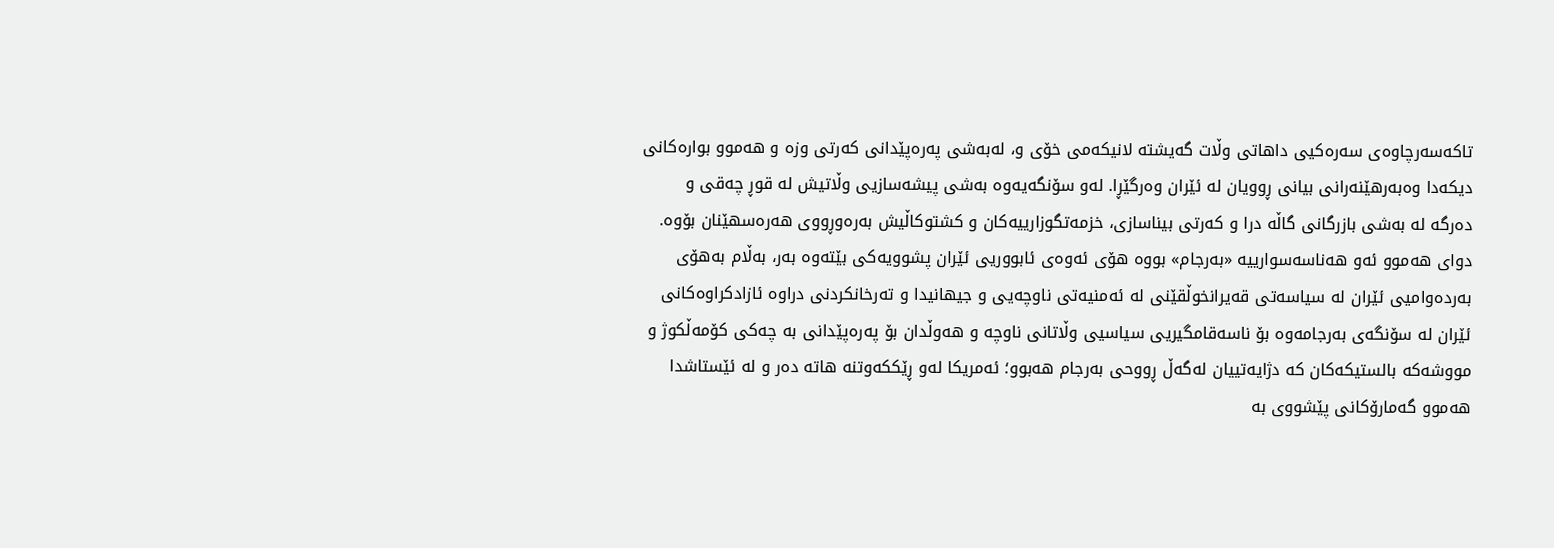تاکەسەرچاوەی سەرەکیی داهاتی وڵات گەیشتە لانیکەمی خۆی و، لەبەشی پەرەپێدانی کەرتی وزە و هەموو بوارەکانی دیکەدا وەبەرهێنەرانی بیانی ڕوویان لە ئێران وەرگێڕا. لەو سۆنگەیەوە بەشی پیشەسازیی وڵاتیش لە قوڕ چەقی و دەرگە لە بەشی بازرگانی گاڵە درا و کەرتی بیناسازی، خزمەتگوزارییەکان و کشتوکاڵیش بەرەوڕووی هەرەسهێنان بۆوە. دوای هەموو ئەو هەناسەسوارییە «بەرجام» بووە هۆی ئەوەی ئابووریی ئێران پشوویەکی بێتەوە بەر، بەڵام بەهۆی بەردەوامیی ئێران لە سیاسەتی قەیرانخوڵقێنی لە ئەمنیەتی ناوچەیی و جیهانیدا و تەرخانکردنی دراوە ئازادکراوەکانی ئێران لە سۆنگەی بەرجامەوە بۆ ناسەقامگیریی سیاسیی وڵاتانی ناوچە و هەوڵدان بۆ پەرەپێدانی بە چەکی کۆمەڵکوژ و مووشەکە بالستیکەکان کە دژایەتییان لەگەڵ ڕووحی بەرجام هەبوو؛ ئەمریکا لەو ڕێککەوتنە هاتە دەر و لە ئێستاشدا هەموو گەمارۆکانی پێشووی بە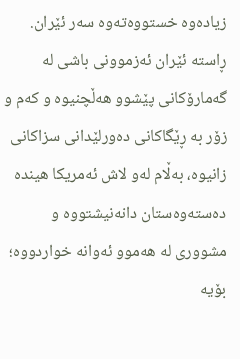زیادەوە خستووەتەوە سەر ئێران. ڕاستە ئێران ئەزموونی باشی لە گەمارۆکانی پێشوو هەڵچنیوە و کەم و زۆر بە ڕێگاکانی دەورلێدانی سزاکانی زانیوە، بەڵام لەو لاش ئەمریکا هیندە دەستەوەستان دانەنیشتووە و مشووری لە هەموو ئەوانە خواردووە؛ بۆیە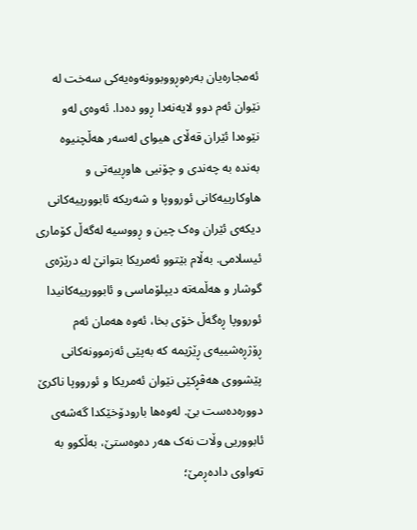ئەمجارەیان بەرەوڕووبوونەوەیەکی سەخت لە نێوان ئەم دوو لایەنەدا ڕوو دەدا. ئەوەی لەو نێوەدا ئێران قەڵای هیوای لەسەر هەڵچنیوە بەندە بە چەندی و چۆنیی هاوڕییەتی و هاوکارییەکانی ئورووپا و شەریکە ئابوورییەکانی دیکەی ئێران وەک چین و ڕووسیە لەگەڵ کۆماری ئیسلامی. بەڵام بێتوو ئەمریکا بتوانێ لە درێژەی گوشار و هەڵمەتە دیپلۆماسی و ئابوورییەکانیدا ئورووپا ڕەگەڵ خۆی بخا، ئەوە هەمان ئەم ڕۆژڕەشییەی ڕێژیمە کە بەپێی ئەزموونەکانی پێشووی هەڤڕکێی نێوان ئەمریکا و ئورووپا ناکرێ دوورەدەست بێ. لەوەها بارودۆخێکدا گەشەی ئابووریی وڵات نەک هەر دەوەستێ، بەڵکوو بە تەواوی دادەڕمێ؛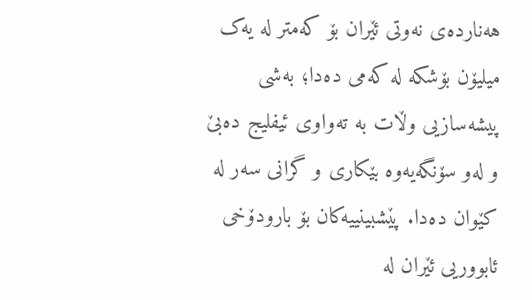هەناردەی نەوتی ئێران بۆ کەمتر لە یەک میلیۆن بۆشکە لە کەمی دەدا؛ بەشی پیشەسازیی وڵات بە تەواوی ئیفلیج دەبێ و لەو سۆنگەیەوە بێکاری و گرانی سەر لە کێوان دەدا. پێشبینییەکان بۆ بارودۆخی ئابووریی ئێران لە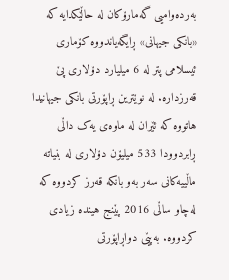بەردەوامیی گەمارۆکان لە حاڵێکدایە کە «بانکی جیهانی» ڕایگەیاندووە کۆماری ئیسلامی پتر لە 6 میلیارد دۆلاری پێ قەرزدارە. لە نوێترین ڕاپۆرتی بانکی جیهانیدا هاتووە کە ئێران لە ماوەی یەک داڵی ڕابردوودا 533 میلیۆن دۆلاری لە بنیاتە ماڵییەکانی سەر بەو بانکە قەرز کردووە کە لەچاو ساڵی 2016 پێنج هیندە زیادی کردووە. بەپێی دواڕاپۆرتی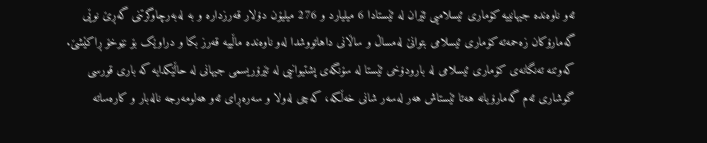ئەو ناوەندە جیهانییە کۆماری ئیسلامیی ئێران لە ئێستادا 6 میلیارد و 276 میلیۆن دۆلار قەرزدارە و بە لەبەرچاوگرتنی گەڕێ نوێی گەمارۆکان زەحمەتە کۆماری ئیسلامی بتوانێ لەمساڵ و ساڵانی داهاتووشدا لەو ناوەندە ماڵییە قەرز بکا و دراوێک بۆ نێوخۆ ڕاکێشێ. کەوتنە تەنگانەی کۆماری ئیسلامی لە بارودۆخی ئێستا لە سۆنگەی پشتیوانیی لە تێرۆریسمی جیهانی لە حاڵێکدایە کە باری قورسی گوشاری ئەم گەمارۆیانە هەتا ئێستاش هەر لەسەر شانی خەڵکە، کەچی لەولا و سەرەڕای ئەو هەلومەرجە نالەبار و کارەساتە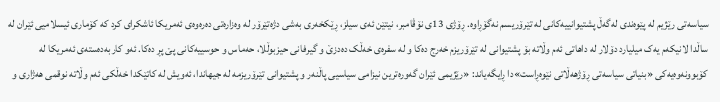سیاسەتی رێژیم لە پێوەندی لەگەڵ پشتیوانییەکانی لە تێرۆریسم نەگۆڕاوە. ڕۆژی 13ی نۆڤامبر، نیتێن ئەی سیلز، ڕێکخەری بەشی دژەتێرۆر لە وەزارەتی دەرەوەی ئەمریکا ئاشکرای کرد کە کۆماری ئیسلامیی ئێران لە ساڵدا لانیکەم یەک میلیارد دۆلار لە داهاتی ئەم وڵاتە بۆ پشتیوانی لە تێرۆریزم خەرج دەکا و لە سفرەی خەڵک دەدزێ و گیرفانی حیزبوڵلا، حەماس و حوسییەکانی پێ پڕ دەکا. ئەو کاربەدەستەی ئەمریکا لە کۆبوونەوەیەکی «بنیاتی سیاسەتی ڕۆژهەڵاتی نێوەڕاست»دا ڕایگەیاند: «رێژیمی ئێران گەورەترین نیزامی سیاسیی پاڵنەر و پشتیوانی تێرۆریزمە لە جیهاندا، ئەویش لە کاتێکدا خەڵکی ئەم وڵاتە نوقمی هەژاری و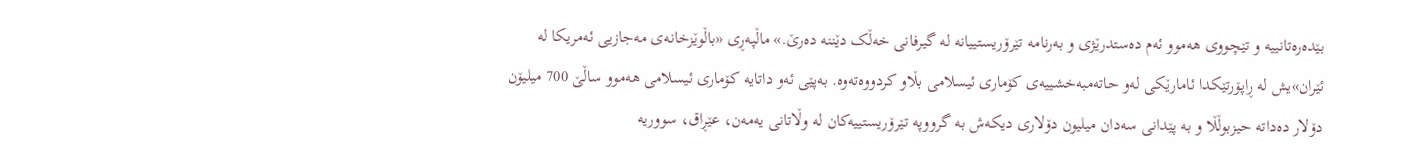بێدەرەتانییە و تێچووی هەموو ئەم دەستدرێژی و بەرنامە تێرۆریستییانە لە گیرفانی خەڵک دێننە دەرێ.» ماڵپەڕی «باڵوێزخانەی مەجازیی ئەمریکا لە ئێران»یش لە ڕاپۆرتێکدا ئامارێکی لەو حاتەمبەخشییەی کۆماری ئیسلامی بڵاو کردووەتەوە. بەپێی ئەو داتایە کۆماری ئیسلامی هەموو ساڵێ 700 میلیۆن دۆلار دەداتە حیزبوڵڵا و بە پێدانی سەدان میلیون دۆلاری دیکەش بە گرووپە تێرۆریستییەکان لە وڵاتانی یەمەن، عێڕاق، سووریە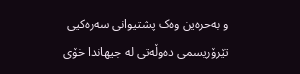و بەحرەین وەک پشتیوانی سەرەکیی تێرۆریسمی دەوڵەتی لە جیهاندا خۆی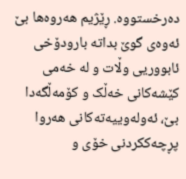دەرخستووە. ڕێژیم هەروەها بێ ئەوەی گوێ بداتە بارودۆخی ئابووریی وڵات و لە خەمی کێشەکانی خەڵک و کۆمەڵگەدا بێ، ئەولەوییەتەکانی هەروا پڕچەککردنی خۆی و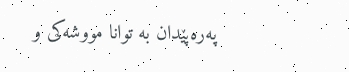پەرەپێدان بە توانا مووشەکی و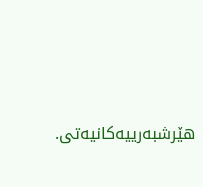هێرشبەرییەکانیەتی.